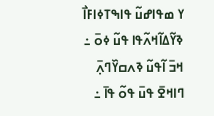ߌ ߘߟߊߝߎ߬ ߟߊߒߠߦߊߓߊ߯ ߢߌ߬ߡߊ߬ߞߍ߬ߟߊ ߟߎ߬ ߦߋ߫ ߸ ߞߏ߫ ߊ߬ߟߎ߬ ߢߍߛߌ߰ߣߍ߲߫ ߣߊߞߐ߫ ߟߎ߫ ߟߋ߬ ߟߊ߫ ߸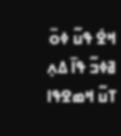ߞߐ߭ ߟߎ߬ ߦߋ߫ ߥߦߏ߬ ߟߊ߫ ߡߍ߲ ߠߎ߬ ߞߘߐߟߊ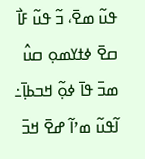ߟߎ߬ ߘߐ߫، ߏ߬ ߟߎ߬ ߓߊ߯ ߛߐ߫ ߦߙߌߘߋ߲ ߛߎ߮ ߘߏ߫ ߟߊ߫ ߦߋ߲߬ ߞߏߕߊ߲߫߸ ߊ߬ߟߎ߬ ߘߴߊ߬ ߝߐ߫ ߞߏ߫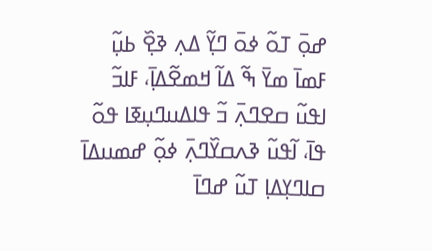ߝߋ߲߫ ߠߋ߬ ߦߋ߫ ߣߌ߲߬ ߡߍ߲ ߢߐ߲߰ ߕߎ߲߬ ߓߘߊ߫ ߘߌ߫ ߒ߬ ߡߊ߬ ߞߘߐ߬ߡߊ߲߫، ߓߊߏ߬ ߊߟߎ߬ ߛߐߣߍ߲߫ ߏ߬ ߟߊߡߎߣߎ߲ߧߊ ߟߋ߬ ߟߊ߫، ߊ߬ߟߎ߬ ߢߍߛߌ߰ߣߍ߲߫ ߦߋ߲߬ ߝߘߎߡߊ߫ ߛߊߣߌ߲ߡߊ߲ ߠߎ߬ ߝߣߊ߫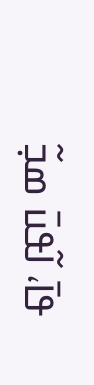ߟߊ߫، ߊ߬ߟߎ߫ ߘߏ߲߬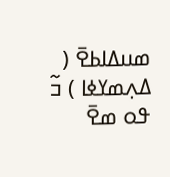ߘߎߡߊߕߐ߫ ( ߡߍ߲ߘߌߦߊ ) ߏ߬ ߟߋ ߘߐ߫